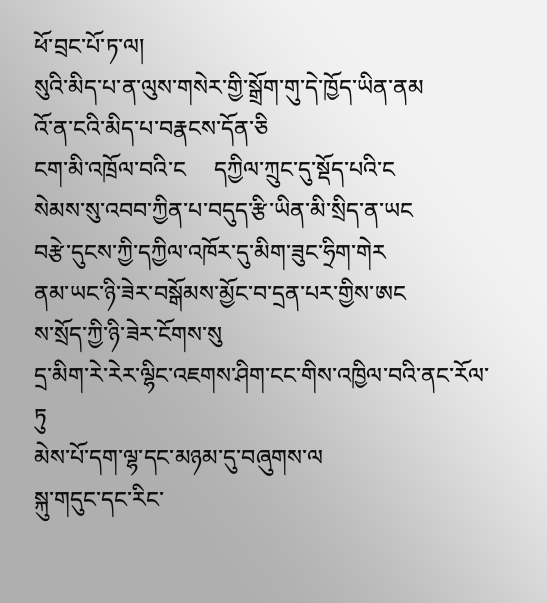ཕོ་བྲང་པོ་ཏ་ལ།
སུའི་མིད་པ་ན་ལུས་གསེར་གྱི་སྒྲོག་གུ་དེ་ཁྱོད་ཡིན་ནམ
འོ་ན་ངའི་མིད་པ་བརྣངས་དོན་ཅི
ངག་མི་འཁྲོལ་བའི་ང     དཀྱིལ་ཀྲུང་དུ་སྡོད་པའི་ང
སེམས་སུ་འབབ་ཀྱིན་པ་བདུད་རྩི་ཡིན་མི་སྲིད་ན་ཡང
བརྩེ་དུངས་ཀྱི་དཀྱིལ་འཁོར་དུ་མིག་ཟུང་ཧྲིག་གེར
ནམ་ཡང་ཉི་ཟེར་བསྒོམས་མྱོང་བ་དྲན་པར་གྱིས་ཨང
ས་སྲོད་ཀྱི་ཉི་ཟེར་ངོགས་སུ
དྲ་མིག་རེ་རེར་ལྷིང་འཇགས་ཤིག་ངང་གིས་འཁྱིལ་བའི་ནང་རོལ་ཏུ
མེས་པོ་དག་ལྷ་དང་མཉམ་དུ་བཞུགས་ལ
སྐུ་གདུང་དང་རིང་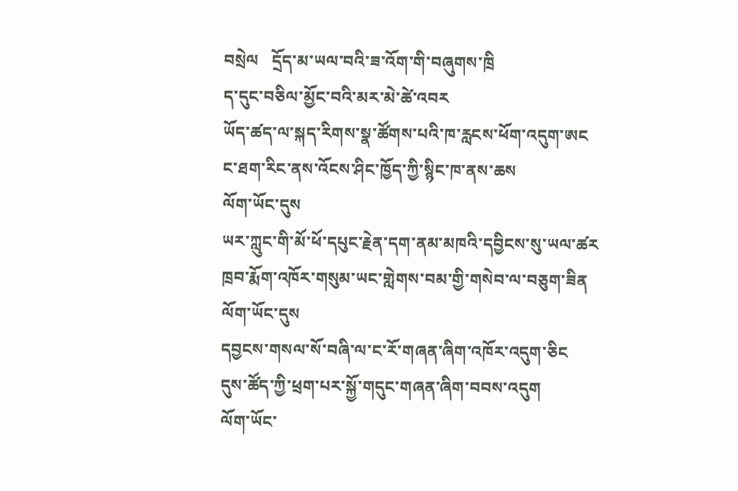བསྲེལ   དྲོད་མ་ཡལ་བའི་ཟ་འོག་གི་བཞུགས་ཁྲི
ད་དུང་བཅིལ་མྱོང་བའི་མར་མེ་ཚེ་འབར
ཡོད་ཚད་ལ་སྐད་རིགས་སྣ་ཚོགས་པའི་ཁ་རླངས་ཕོག་འདུག་ཨང
ང་ཐག་རིང་ནས་འོངས་ཤིང་ཁྱོད་ཀྱི་སྙིང་ཁ་ནས་ཆས
ལོག་ཡོང་དུས
ཡར་ཀླུང་གི་མོ་ཕོ་དཔུང་རྗེན་དག་ནམ་མཁའི་དབྱིངས་སུ་ཡལ་ཚར
ཁྲབ་རྨོག་འཁོར་གསུམ་ཡང་གླེགས་བམ་གྱི་གསེབ་ལ་བཅུག་ཟིན
ལོག་ཡོང་དུས
དབྱངས་གསལ་སོ་བཞི་ལ་ང་རོ་གཞན་ཞིག་འཁོར་འདུག་ཅིང
དུས་ཚོད་ཀྱི་ཕྲག་པར་སྐྱོ་གདུང་གཞན་ཞིག་བབས་འདུག
ལོག་ཡོང་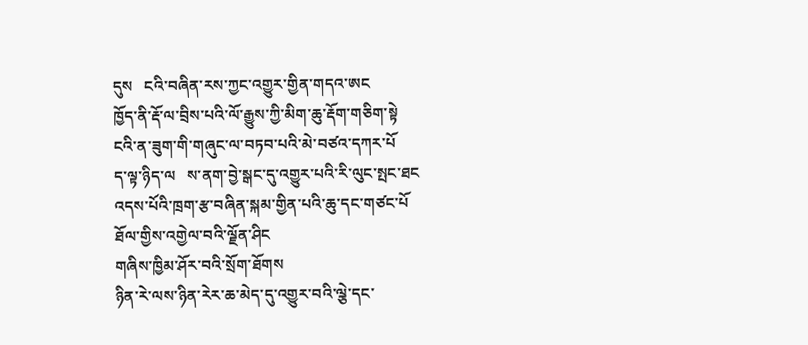དུས   ངའི་བཞིན་རས་ཀྱང་འགྱུར་གྱིན་གདའ་ཨང
ཁྱོད་ནི་རྡོ་ལ་བྲིས་པའི་ལོ་རྒྱུས་ཀྱི་མིག་ཆུ་རྡོག་གཅིག་སྟེ
ངའི་ན་ཟུག་གི་གཞུང་ལ་བཏབ་པའི་མེ་བཙའ་དཀར་པོ
ད་ལྟ་ཉིད་ལ   ས་ནག་བྱེ་སྒང་དུ་འགྱུར་པའི་རི་ལུང་སྤང་ཐང
འདས་པོའི་ཁྲག་རྩ་བཞིན་སྐམ་གྱིན་པའི་ཆུ་དང་གཙང་པོ
ཐོལ་གྱིས་འགྱེལ་བའི་ལྗོན་ཤིང
གཞིས་ཁྱིམ་ཤོར་བའི་སྲོག་ཐོགས
ཉིན་རེ་ལས་ཉིན་རེར་ཆ་མེད་དུ་འགྱུར་བའི་ལྕེ་དང་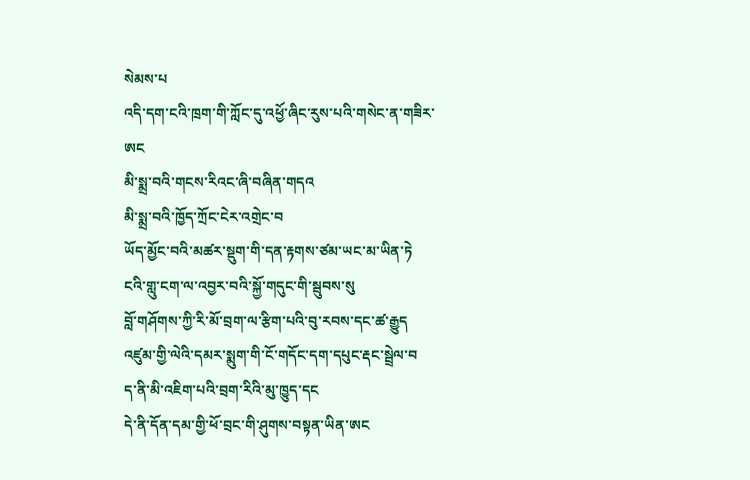སེམས་པ
འདི་དག་ངའི་ཁྲག་གི་ཀློང་དུ་འཕྱོ་ཞིང་རུས་པའི་གསེང་ན་གཟིར་ཨང
མི་སྨྲ་བའི་གངས་རིའང་ཞི་བཞིན་གདའ
མི་སྨྲ་བའི་ཁྱོད་ཀྲོང་ངེར་འགྲེང་བ
ཡོད་མྱོང་བའི་མཚར་སྡུག་གི་དན་རྟགས་ཙམ་ཡང་མ་ཡིན་ཏེ
ངའི་གླུ་ངག་ལ་འབྱར་བའི་སྐྱོ་གདུང་གི་སྦུབས་སུ
བློ་གཤོགས་ཀྱི་རི་མོ་བྲག་ལ་རྩིག་པའི་བུ་རབས་དང་ཚ་རྒྱུད
འཛུམ་གྱི་ལེའི་དམར་སྨུག་གི་ངོ་གདོང་དག་དཔུང་རྡང་སྦྲེལ་བ
ད་ནི་མི་འཇིག་པའི་བྲག་རིའི་མུ་ཁྱུད་དང
དེ་ནི་དོན་དམ་གྱི་ཕོ་བྲང་གི་ཤུགས་བསྟན་ཡིན་ཨང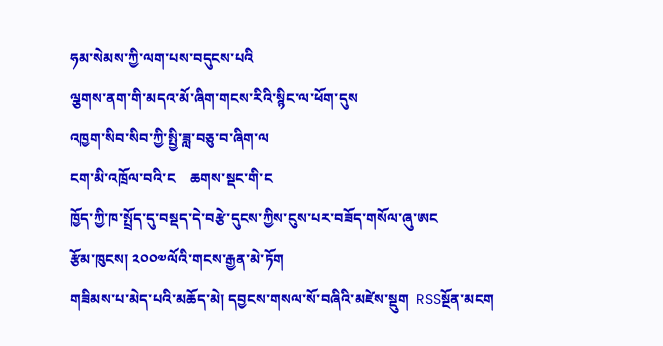ཧམ་སེམས་ཀྱི་ལག་པས་བདུངས་པའི
ལྕགས་ནག་གི་མདའ་མོ་ཞིག་གངས་རིའི་སྙིང་ལ་ཕོག་དུས
འཁྱག་སིབ་སིབ་ཀྱི་སྤྱི་ཟླ་བཅུ་བ་ཞིག་ལ
ངག་མི་འཁྲོལ་བའི་ང    ཆགས་སྡང་གི་ང
ཁྱོད་ཀྱི་ཁ་སྤྲོད་དུ་བསྡད་དེ་བརྩེ་དུངས་ཀྱིས་ངུས་པར་བཟོད་གསོལ་ཞུ་ཨང
རྩོམ་ཁུངས། ༢༠༠༧ལོའི་གངས་རྒྱན་མེ་ཏོག
གཟིམས་པ་མེད་པའི་མཆོད་མེ། དབྱངས་གསལ་སོ་བཞིའི་མཛེས་སྡུག  RSSསྔོན་མངག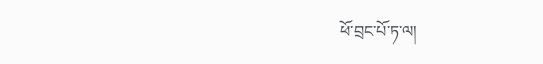ཕོ་བྲང་པོ་ཏ་ལ།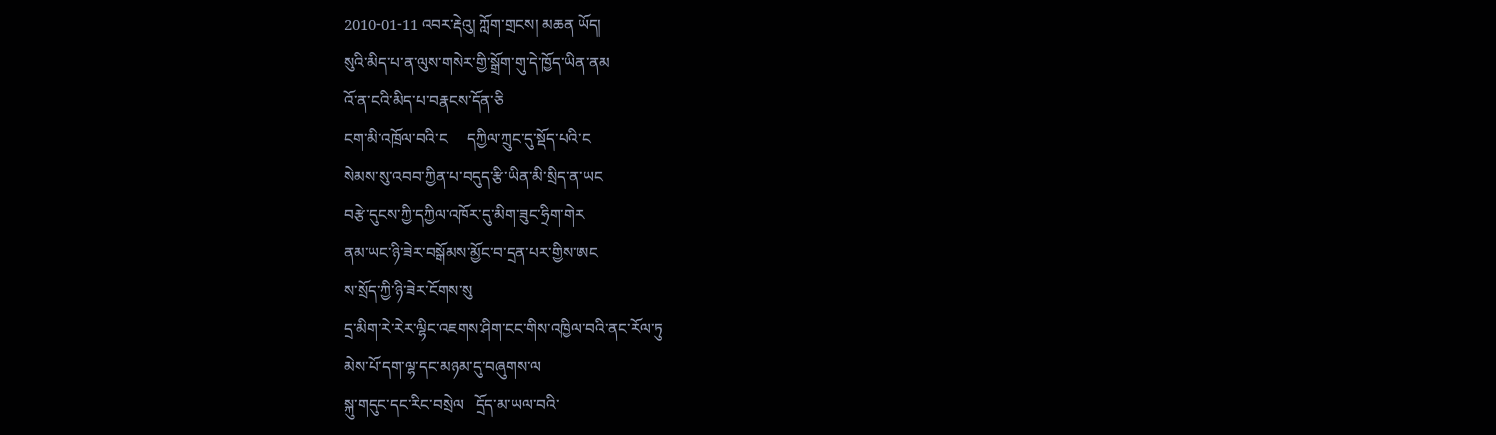2010-01-11 འབར་རྡེའུ། ཀློག་གྲངས། མཆན ཡོད།
སུའི་མིད་པ་ན་ལུས་གསེར་གྱི་སྒྲོག་གུ་དེ་ཁྱོད་ཡིན་ནམ
འོ་ན་ངའི་མིད་པ་བརྣངས་དོན་ཅི
ངག་མི་འཁྲོལ་བའི་ང     དཀྱིལ་ཀྲུང་དུ་སྡོད་པའི་ང
སེམས་སུ་འབབ་ཀྱིན་པ་བདུད་རྩི་ཡིན་མི་སྲིད་ན་ཡང
བརྩེ་དུངས་ཀྱི་དཀྱིལ་འཁོར་དུ་མིག་ཟུང་ཧྲིག་གེར
ནམ་ཡང་ཉི་ཟེར་བསྒོམས་མྱོང་བ་དྲན་པར་གྱིས་ཨང
ས་སྲོད་ཀྱི་ཉི་ཟེར་ངོགས་སུ
དྲ་མིག་རེ་རེར་ལྷིང་འཇགས་ཤིག་ངང་གིས་འཁྱིལ་བའི་ནང་རོལ་ཏུ
མེས་པོ་དག་ལྷ་དང་མཉམ་དུ་བཞུགས་ལ
སྐུ་གདུང་དང་རིང་བསྲེལ   དྲོད་མ་ཡལ་བའི་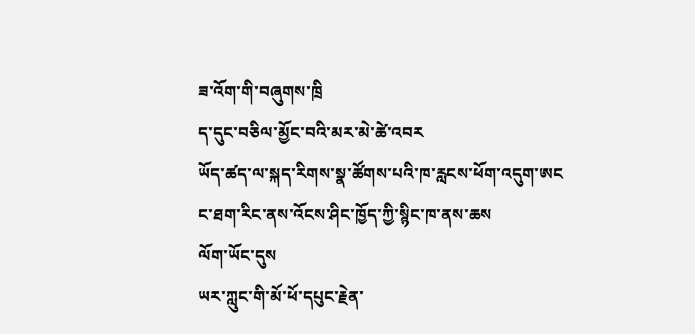ཟ་འོག་གི་བཞུགས་ཁྲི
ད་དུང་བཅིལ་མྱོང་བའི་མར་མེ་ཚེ་འབར
ཡོད་ཚད་ལ་སྐད་རིགས་སྣ་ཚོགས་པའི་ཁ་རླངས་ཕོག་འདུག་ཨང
ང་ཐག་རིང་ནས་འོངས་ཤིང་ཁྱོད་ཀྱི་སྙིང་ཁ་ནས་ཆས
ལོག་ཡོང་དུས
ཡར་ཀླུང་གི་མོ་ཕོ་དཔུང་རྗེན་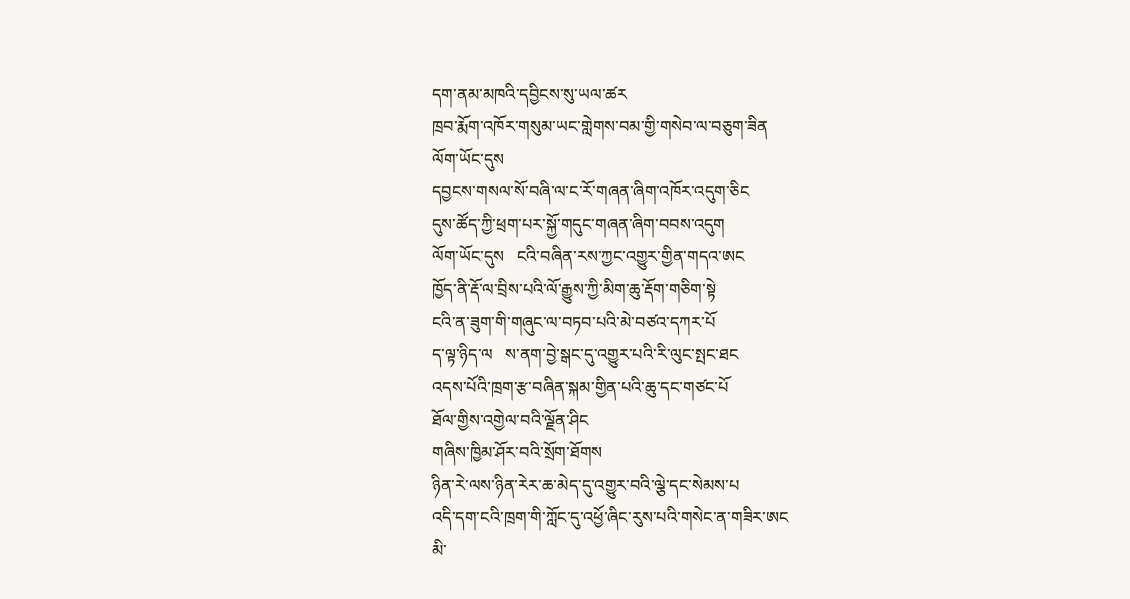དག་ནམ་མཁའི་དབྱིངས་སུ་ཡལ་ཚར
ཁྲབ་རྨོག་འཁོར་གསུམ་ཡང་གླེགས་བམ་གྱི་གསེབ་ལ་བཅུག་ཟིན
ལོག་ཡོང་དུས
དབྱངས་གསལ་སོ་བཞི་ལ་ང་རོ་གཞན་ཞིག་འཁོར་འདུག་ཅིང
དུས་ཚོད་ཀྱི་ཕྲག་པར་སྐྱོ་གདུང་གཞན་ཞིག་བབས་འདུག
ལོག་ཡོང་དུས   ངའི་བཞིན་རས་ཀྱང་འགྱུར་གྱིན་གདའ་ཨང
ཁྱོད་ནི་རྡོ་ལ་བྲིས་པའི་ལོ་རྒྱུས་ཀྱི་མིག་ཆུ་རྡོག་གཅིག་སྟེ
ངའི་ན་ཟུག་གི་གཞུང་ལ་བཏབ་པའི་མེ་བཙའ་དཀར་པོ
ད་ལྟ་ཉིད་ལ   ས་ནག་བྱེ་སྒང་དུ་འགྱུར་པའི་རི་ལུང་སྤང་ཐང
འདས་པོའི་ཁྲག་རྩ་བཞིན་སྐམ་གྱིན་པའི་ཆུ་དང་གཙང་པོ
ཐོལ་གྱིས་འགྱེལ་བའི་ལྗོན་ཤིང
གཞིས་ཁྱིམ་ཤོར་བའི་སྲོག་ཐོགས
ཉིན་རེ་ལས་ཉིན་རེར་ཆ་མེད་དུ་འགྱུར་བའི་ལྕེ་དང་སེམས་པ
འདི་དག་ངའི་ཁྲག་གི་ཀློང་དུ་འཕྱོ་ཞིང་རུས་པའི་གསེང་ན་གཟིར་ཨང
མི་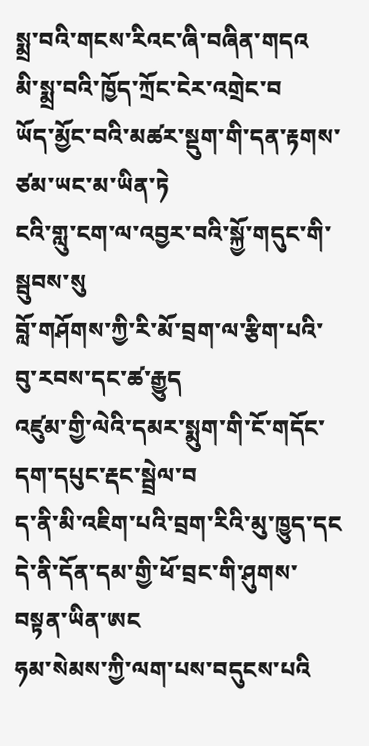སྨྲ་བའི་གངས་རིའང་ཞི་བཞིན་གདའ
མི་སྨྲ་བའི་ཁྱོད་ཀྲོང་ངེར་འགྲེང་བ
ཡོད་མྱོང་བའི་མཚར་སྡུག་གི་དན་རྟགས་ཙམ་ཡང་མ་ཡིན་ཏེ
ངའི་གླུ་ངག་ལ་འབྱར་བའི་སྐྱོ་གདུང་གི་སྦུབས་སུ
བློ་གཤོགས་ཀྱི་རི་མོ་བྲག་ལ་རྩིག་པའི་བུ་རབས་དང་ཚ་རྒྱུད
འཛུམ་གྱི་ལེའི་དམར་སྨུག་གི་ངོ་གདོང་དག་དཔུང་རྡང་སྦྲེལ་བ
ད་ནི་མི་འཇིག་པའི་བྲག་རིའི་མུ་ཁྱུད་དང
དེ་ནི་དོན་དམ་གྱི་ཕོ་བྲང་གི་ཤུགས་བསྟན་ཡིན་ཨང
ཧམ་སེམས་ཀྱི་ལག་པས་བདུངས་པའི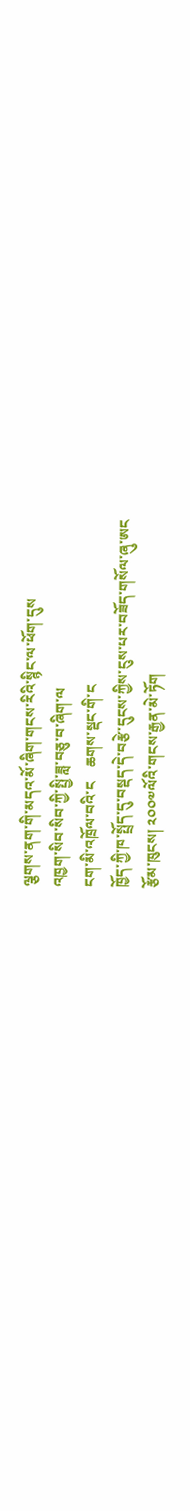ལྕགས་ནག་གི་མདའ་མོ་ཞིག་གངས་རིའི་སྙིང་ལ་ཕོག་དུས
འཁྱག་སིབ་སིབ་ཀྱི་སྤྱི་ཟླ་བཅུ་བ་ཞིག་ལ
ངག་མི་འཁྲོལ་བའི་ང    ཆགས་སྡང་གི་ང
ཁྱོད་ཀྱི་ཁ་སྤྲོད་དུ་བསྡད་དེ་བརྩེ་དུངས་ཀྱིས་ངུས་པར་བཟོད་གསོལ་ཞུ་ཨང
རྩོམ་ཁུངས། ༢༠༠༧ལོའི་གངས་རྒྱན་མེ་ཏོག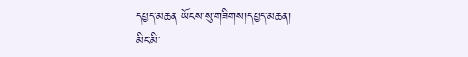དཔྱད་མཆན ཡོངས་སུ་གཟིགས།དཔྱད་མཆན།
མིང་མི་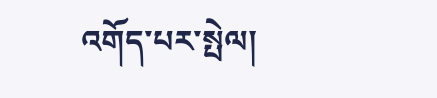འགོད་པར་སྤེལ།